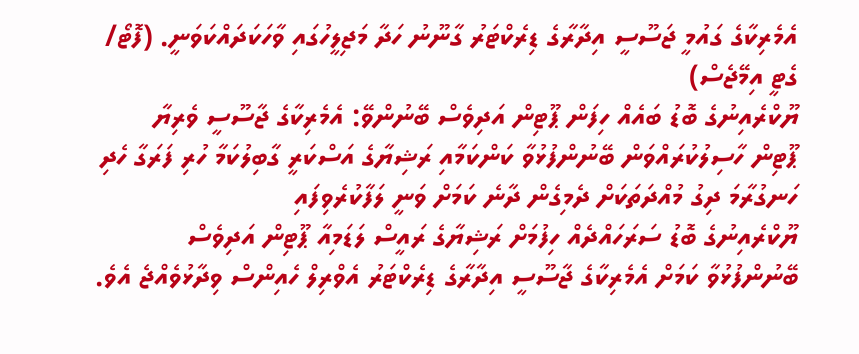އެމެރިކާގެ ގައުމީ ޖަސޫސީ އިދާރާގެ ޑިރެކްޓަރު ގާނޫނު ހަދާ މަޖިލީހުގައި ވާހަކަދައްކަވަނީ. (ފޮޓޯ/ ގެޓީ އިމޭޖެސް)
ޔޫކްރެއިނުގެ ބޮޑު ބައެއް ހިފަން ޕޫޓިން އަދިވެސް ބޭނުންވޭ: އެމެރިކާގެ ޖާސޫސީ ވެރިޔާ
ޕޫޓިން ހާސިލުކުރައްވަން ބޭނުންފުޅުވާ ކަންކަމާއި ރަޝިޔާގެ އަސްކަރީ ގާބިލުކަމާ ހުރި ފަރަގާ ހެދި ހަނގުރާމަ ދިގު މުއްދަތަކަށް ދެމިގެން ދާނެ ކަމަށް ވަނީ ލަފާކުރެވިފައި
ޔޫކްރެއިނުގެ ބޮޑު ސަރަހައްދެއް ހިފުމަށް ރަޝިޔާގެ ރައީސް ލަޑަމިއާ ޕޫޓިން އަދިވެސް ބޭނުންފުޅުވާ ކަމަށް އެމެރިކާގެ ޖާސޫސީ އިދާރާގެ ޑިރެކްޓަރު އެވްރިލް ހެއިންސް ވިދާޅުވެއްޖެ އެވެ.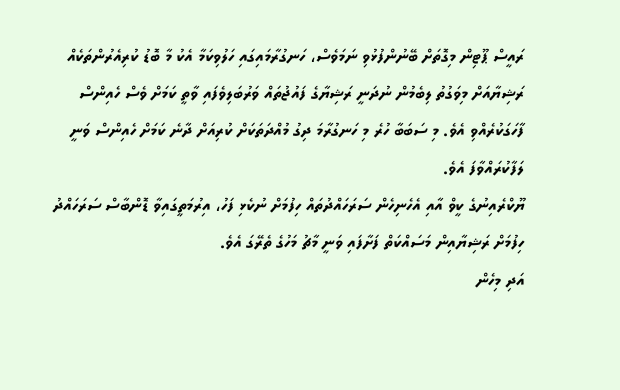ރައީސް ޕޫޓިން މިގޮތަށް ބޭނުންފުޅުވި ނަމަވެސް، ހަނގުރާމައިގައި ހަލުވިކަމާ އެކު މާ ބޮޑު ކުރިއެރުންތަކެއް ރަޝިޔާއަށް މިވަގުތު ލިބެމުން ނުދަނީ ރަޝިޔާގެ ފައުޖުތައް ވަރުބަލިވެފައި ވާތީ ކަމަށް ވެސް ހެއިންސް ފާހަގަކުރެއްވި އެވެ. މި ސަބަބާ ހުރެ މި ހަނގުރާމަ ދިގު މުއްދަތަކަށް ކުރިއަށް ދާނެ ކަމަށް ހެއިންސް ވަނީ ލަފާކުރައްވާފަ އެވެ.
ޔޫކްރެއިނުގެ ކީވް އާއި އެހެނިހެން ސަރަހައްދުތައް ހިފުމަށް ނުކެޅި ފަހު، އިރުމަތީގައިވާ ޑޮންބާސް ސަރަހައްދު ހިފުމަށް ރަޝިޔާއިން މަސައްކަތް ފަށާފައި ވަނީ މާޗު މަހުގެ ތެރޭގަ އެވެ.
އަދި މިހެން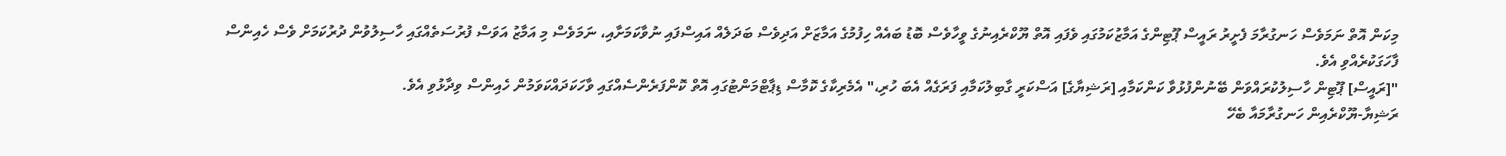މިކަން އޮތް ނަމަވެސް ހަނގުރާމަ ފެށީރު ރައީސް ޕޫޓިންގެ އަމާޒުކަމުގައި ވެފައި އޮތް ޔޫކްރެއިނުގެ ވީހާވެސް ބޮޑު ބައެއް ހިފުމުގެ އަމާޒަށް އަދިވެސް ބަދަލެއް އައިސްފައި ނުވާކަމަށާއި، ނަމަވެސް މި އަމާޒު އަވަސް ފުރުސަތެއްގައި ހާސިލުވުން ދުރުކަމަށް ވެސް ހެއިންސް ފާހަގަކުރެއްވި އެވެ.
"[ރައީސް] ޕޫޓިން ހާސިލުކުރައްވަން ބޭނުންފުޅުވާ ކަންކަމާއި [ރަޝިޔާގެ] އަސްކަރީ ގާބިލުކަމާއި ފަރަގެއް އެބަ ހުރި،" އެމެރިކާގެ ކޮމާސް ޑިޕާޓްމަންޓުގައި އޮތް ކޮންފަރެންސެއްގައި ވާހަކަދައްކަވަމުން ހެއިންސް ވިދާޅުވި އެވެ.
ރަޝިޔާ-ޔޫކްރެއިން ހަނގުރާމައާ ބެހޭ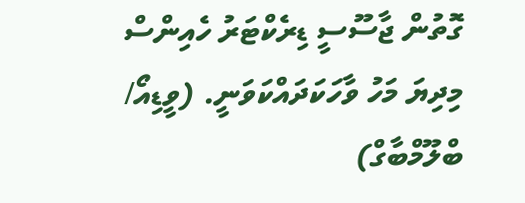ގޮތުން ޖާސޫސީ ޑިރެކްޓަރު ހެއިންސް މިދިޔަ މަހު ވާހަކަދައްކަވަނީ. (ވީޑިއޯ/ ބްލޫމްބާގް)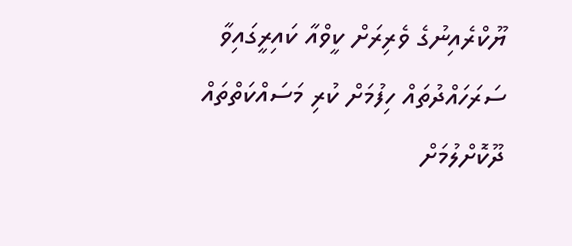ޔޫކްރެއިނުގެ ވެރިރަށް ކީވްއާ ކައިރީގައިވާ ސަރަހައްދުތައް ހިފުމަށް ކުރި މަސައްކަތްތައް ދޫކޮށްލުމަށް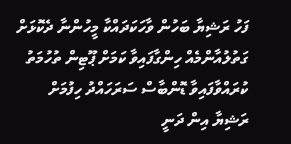ފަހު ރަޝިޔާ ބަހުން ވާހަކަދައްކާ މީހުންނާ ދެކޮޅަށް ގަތުލުއާންމެއް ހިންގާފައިވާ ކަމަށް ޕޫޓިން ތުހުމަތު ކުރައްވާފައިވާ ޑޮންބާސް ސަރަހައްދު ހިފުމަށް ރަޝިޔާ އިން ދަނީ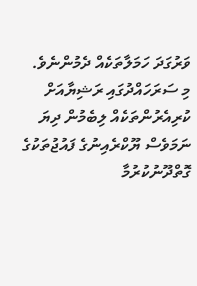ވަރުގަދަ ހަމަލާތަކެއް ދެމުންނެވެ.
މި ސަރަހައްދުގައި ރަޝިޔާއަށް ކުރިއެރުންތަކެއް ލިބެމުން ދިޔަ ނަމަވެސް ޔޫކްރެއިނުގެ ފައުޖުތަކުގެ ގޮތްދޫނުކުރުމާ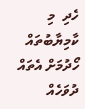ހެދި  މި ކާމިޔާބުތައް ހޯދުމަށް އެތައް ދުވަހެއް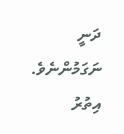ދަނީ ނަގަމުންނެވެ.
އިތުރު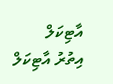އާޓިކަލް
އިތުރު އާޓިކަލް